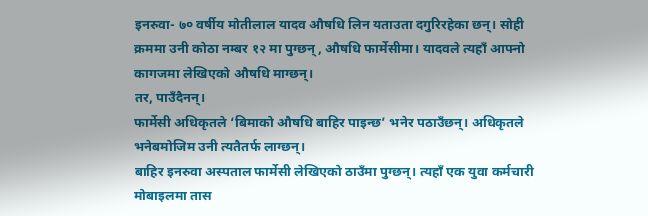इनरुवा- ७० वर्षीय मोतीलाल यादव औषधि लिन यताउता दगुरिरहेका छन्। सोही क्रममा उनी कोठा नम्बर १२ मा पुग्छन्, औषधि फार्मेसीमा। यादवले त्यहाँ आफ्नो कागजमा लेखिएको औषधि माग्छन्।
तर, पाउँदैनन्।
फार्मेसी अधिकृतले ‘बिमाको औषधि बाहिर पाइन्छ’ भनेर पठाउँछन्। अधिकृतले भनेबमोजिम उनी त्यतैतर्फ लाग्छन्।
बाहिर इनरुवा अस्पताल फार्मेसी लेखिएको ठाउँमा पुग्छन्। त्यहाँ एक युवा कर्मचारी मोबाइलमा तास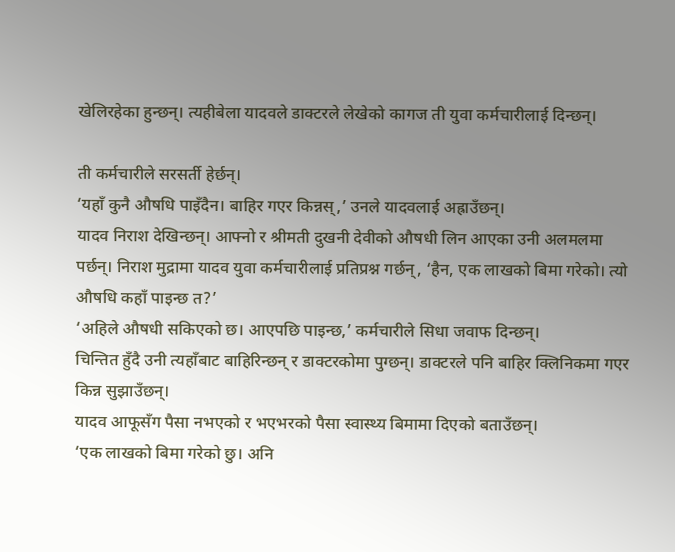खेलिरहेका हुन्छन्। त्यहीबेला यादवले डाक्टरले लेखेको कागज ती युवा कर्मचारीलाई दिन्छन्।

ती कर्मचारीले सरसर्ती हेर्छन्।
‘यहाँ कुनै औषधि पाइँदैन। बाहिर गएर किन्नस्,’ उनले यादवलाई अह्राउँछन्।
यादव निराश देखिन्छन्। आफ्नो र श्रीमती दुखनी देवीको औषधी लिन आएका उनी अलमलमा पर्छन्। निराश मुद्रामा यादव युवा कर्मचारीलाई प्रतिप्रश्न गर्छन्, ‘हैन, एक लाखको बिमा गरेको। त्यो औषधि कहाँ पाइन्छ त?’
‘अहिले औषधी सकिएको छ। आएपछि पाइन्छ,’ कर्मचारीले सिधा जवाफ दिन्छन्।
चिन्तित हुँदै उनी त्यहाँबाट बाहिरिन्छन् र डाक्टरकोमा पुग्छन्। डाक्टरले पनि बाहिर क्लिनिकमा गएर किन्न सुझाउँछन्।
यादव आफूसँग पैसा नभएको र भएभरको पैसा स्वास्थ्य बिमामा दिएको बताउँछन्।
‘एक लाखको बिमा गरेको छु। अनि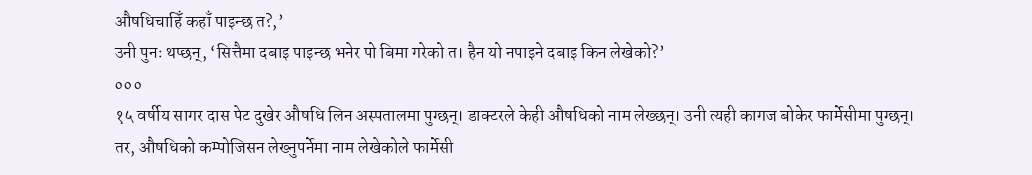औषधिचाहिँ कहाँ पाइन्छ त?,’
उनी पुनः थप्छन्, ‘सित्तैमा दबाइ पाइन्छ भनेर पो बिमा गरेको त। हैन यो नपाइने दबाइ किन लेखेको?’
०००
१५ वर्षीय सागर दास पेट दुखेर औषधि लिन अस्पतालमा पुग्छन्। डाक्टरले केही औषधिको नाम लेख्छन्। उनी त्यही कागज बोकेर फार्मेसीमा पुग्छन्। तर, औषधिको कम्पोजिसन लेख्नुपर्नेमा नाम लेखेकोले फार्मेसी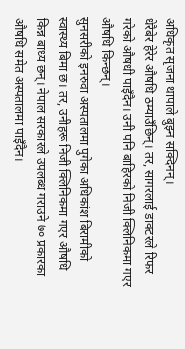अधिकृत सृजना थापाले बुझ्न सक्दिनन्।
धेरैबेर हेरेर औषधि ठम्याउँछिन्। तर, सागरलाई डाक्टरले रिफर गरेको औषधी पाइँदैन। उनी पनि बाहिरको निजी क्लिनिकमा गएर औषधि किन्छन्।
सुनसरीको इनरुवा अस्पतालमा पुगेका अधिकांश बिरामीको स्वास्थ्य बिमा छ। तर, उनीहरू निजी क्लिनिकमा गएर औषधि किन्न बाध्य छन्। नेपाल सरकारले उपलब्ध गराउने ७० प्रकारका औषधि समेत अस्पतालमा पाइँदैन।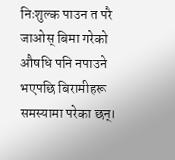निःशुल्क पाउन त परै जाओस् बिमा गरेको औषधि पनि नपाउने भएपछि बिरामीहरू समस्यामा परेका छन्।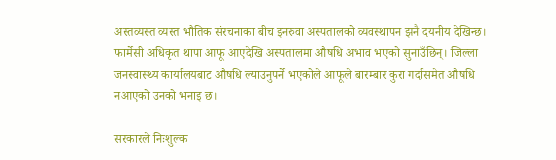अस्तव्यस्त व्यस्त भौतिक संरचनाका बीच इनरुवा अस्पतालको व्यवस्थापन झनै दयनीय देखिन्छ। फार्मेसी अधिकृत थापा आफू आएदेखि अस्पतालमा औषधि अभाव भएको सुनाउँछिन्। जिल्ला जनस्वास्थ्य कार्यालयबाट औषधि ल्याउनुपर्ने भएकोले आफूले बारम्बार कुरा गर्दासमेत औषधि नआएको उनको भनाइ छ।

सरकारले निःशुल्क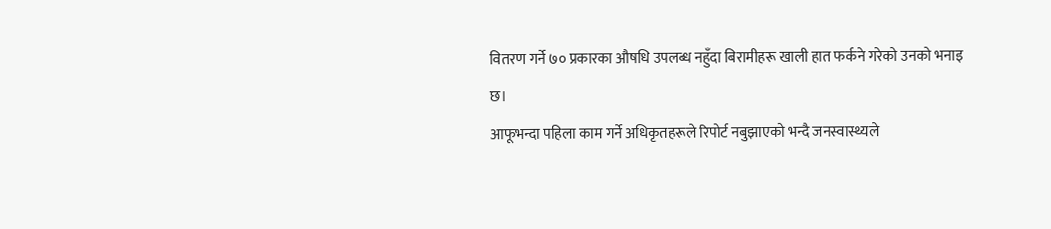वितरण गर्ने ७० प्रकारका औषधि उपलब्ध नहुँदा बिरामीहरू खाली हात फर्कने गरेको उनको भनाइ छ।
आफूभन्दा पहिला काम गर्ने अधिकृतहरूले रिपोर्ट नबुझाएको भन्दै जनस्वास्थ्यले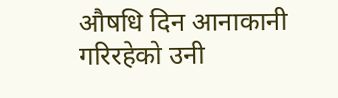औषधि दिन आनाकानी गरिरहेको उनी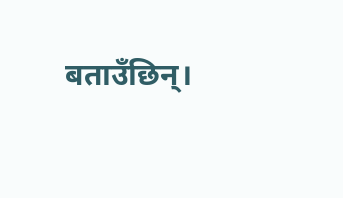बताउँछिन्।